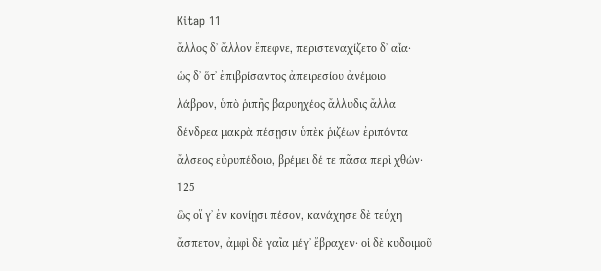Kitap 11
ἄλλος δʼ ἄλλον ἔπεφνε, περιστεναχίζετο δʼ αἶα·
ὡς δʼ ὅτʼ ἐπιβρίσαντος ἀπειρεσίου ἀνέμοιο
λάβρον, ὑπὸ ῥιπῆς βαρυηχέος ἄλλυδις ἄλλα
δένδρεα μακρὰ πέσῃσιν ὑπὲκ ῥιζέων ἐριπόντα
ἄλσεος εὐρυπέδοιο, βρέμει δέ τε πᾶσα περὶ χθών·
125
ὣς οἵ γʼ ἐν κονίῃσι πέσον, κανάχησε δὲ τεύχη
ἄσπετον, ἀμφὶ δὲ γαῖα μέγʼ ἔβραχεν· οἱ δὲ κυδοιμοῦ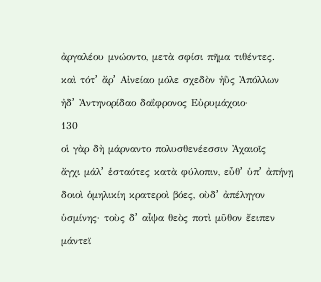ἀργαλέου μνώοντο, μετὰ σφίσι πῆμα τιθέντες.
καὶ τότʼ ἄρʼ Αἰνείαο μόλε σχεδὸν ἠῢς Ἀπόλλων
ἠδʼ Ἀντηνορίδαο δαΐφρονος Εὐρυμάχοιο·
130
οἱ γὰρ δὴ μάρναντο πολυσθενέεσσιν Ἀχαιοῖς
ἄγχι μάλʼ ἑσταότες κατὰ φύλοπιν, εὖθʼ ὑπʼ ἀπήνῃ
δοιοὶ ὁμηλικίη κρατεροὶ βόες, οὺδʼ ἀπέληγον
ὑσμίνης· τοὺς δʼ αἶψα θεὸς ποτὶ μῦθον ἔειπεν
μάντεϊ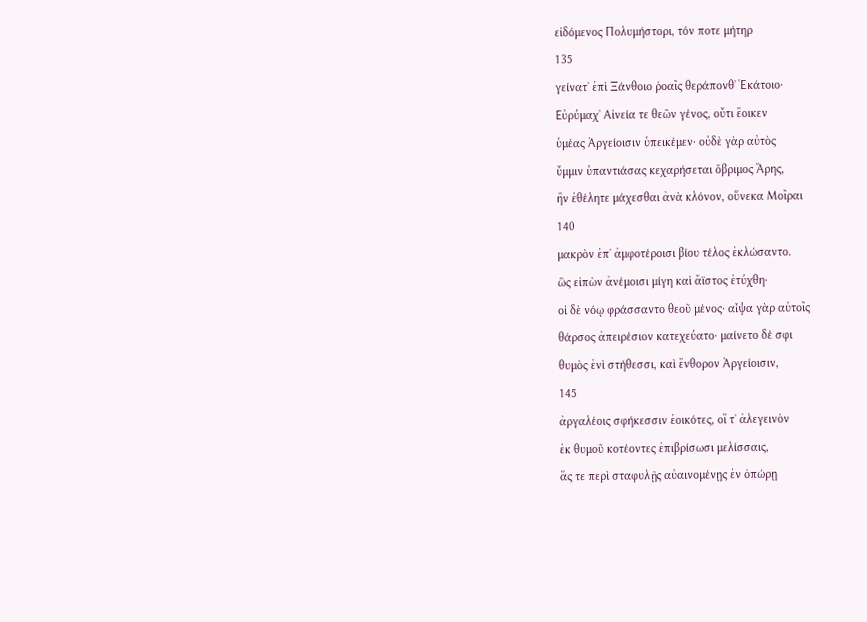εἰδόμενος Πολυμήστορι, τόν ποτε μήτηρ
135
γείνατʼ ἐπὶ Ξάνθοιο ῥοαῖς θεράπονθʼ Ἑκάτοιο·
Εὐρύμαχʼ Αἰνεία τε θεῶν γένος, οὔτι ἔοικεν
ὑμέας Ἀργείοισιν ὑπεικέμεν· οὐδὲ γὰρ αὐτὸς
ὔμμιν ὑπαντιάσας κεχαρήσεται ὄβριμος Ἄρης,
ἢν ἐθέλητε μάχεσθαι ἀνὰ κλόνον, οὕνεκα Μοῖραι
140
μακρὸν ἐπʼ ἀμφοτέροισι βίου τέλος ἐκλώσαντο.
ὣς εἰπὼν ἀνέμοισι μίγη καὶ ἄϊστος ἐτύχθη·
οἱ δὲ νόῳ φράσσαντο θεοῦ μένος· αἶψα γὰρ αὐτοῖς
θάρσος ἀπειρέσιον κατεχεύατο· μαίνετο δέ σφι
θυμὸς ἐνὶ στήθεσσι, καὶ ἔνθορον Ἀργείοισιν,
145
ἀργαλέοις σφήκεσσιν ἐοικότες, οἵ τʼ ἀλεγεινὸν
ἐκ θυμοῦ κοτέοντες ἐπιβρίσωσι μελίσσαις,
ἅς τε περὶ σταφυλῇς αὐαινομένῃς ἐν ὀπώρῃ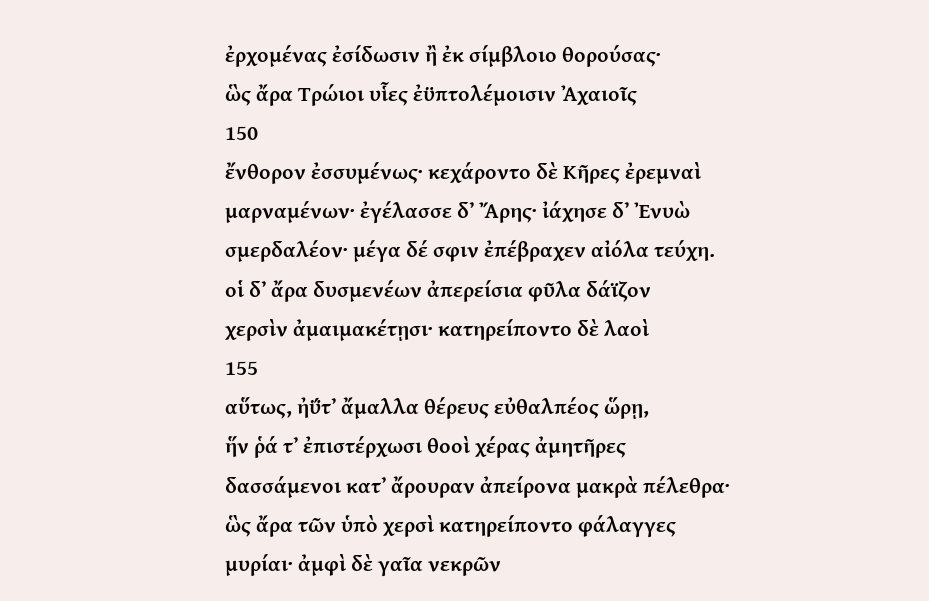ἐρχομένας ἐσίδωσιν ἢ ἐκ σίμβλοιο θορούσας·
ὣς ἄρα Τρώιοι υἷες ἐϋπτολέμοισιν Ἀχαιοῖς
150
ἔνθορον ἐσσυμένως· κεχάροντο δὲ Κῆρες ἐρεμναὶ
μαρναμένων· ἐγέλασσε δʼ Ἄρης· ἰάχησε δʼ Ἐνυὼ
σμερδαλέον· μέγα δέ σφιν ἐπέβραχεν αἰόλα τεύχη.
οἱ δʼ ἄρα δυσμενέων ἀπερείσια φῦλα δάϊζον
χερσὶν ἀμαιμακέτῃσι· κατηρείποντο δὲ λαοὶ
155
αὕτως, ἠΰτʼ ἄμαλλα θέρευς εὐθαλπέος ὥρῃ,
ἥν ῥά τʼ ἐπιστέρχωσι θοοὶ χέρας ἀμητῆρες
δασσάμενοι κατʼ ἄρουραν ἀπείρονα μακρὰ πέλεθρα·
ὣς ἄρα τῶν ὑπὸ χερσὶ κατηρείποντο φάλαγγες
μυρίαι· ἀμφὶ δὲ γαῖα νεκρῶν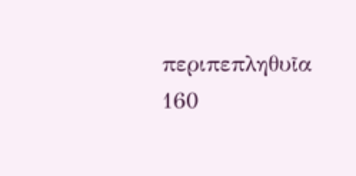περιπεπληθυῖα
160